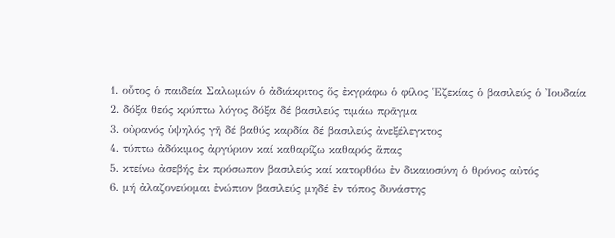1. οὗτος ὁ παιδεία Σαλωμών ὁ ἀδιάκριτος ὅς ἐκγράφω ὁ φίλος Ἑζεκίας ὁ βασιλεύς ὁ Ἰουδαία
2. δόξα θεός κρύπτω λόγος δόξα δέ βασιλεύς τιμάω πρᾶγμα
3. οὐρανός ὑψηλός γῆ δέ βαθύς καρδία δέ βασιλεύς ἀνεξέλεγκτος
4. τύπτω ἀδόκιμος ἀργύριον καί καθαρίζω καθαρός ἅπας
5. κτείνω ἀσεβής ἐκ πρόσωπον βασιλεύς καί κατορθόω ἐν δικαιοσύνη ὁ θρόνος αὐτός
6. μή ἀλαζονεύομαι ἐνώπιον βασιλεύς μηδέ ἐν τόπος δυνάστης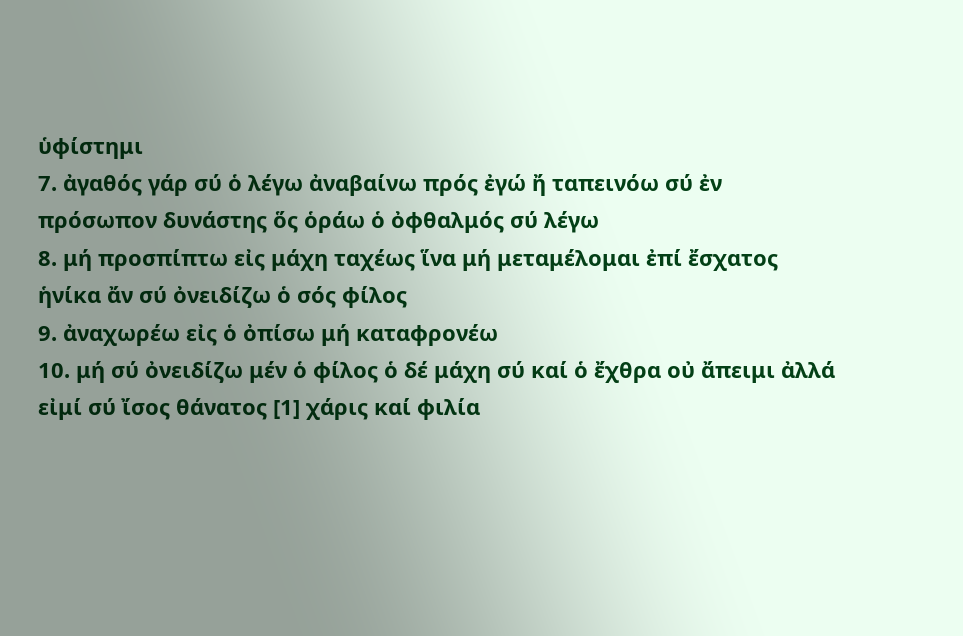ὑφίστημι
7. ἀγαθός γάρ σύ ὁ λέγω ἀναβαίνω πρός ἐγώ ἤ ταπεινόω σύ ἐν πρόσωπον δυνάστης ὅς ὁράω ὁ ὀφθαλμός σύ λέγω
8. μή προσπίπτω εἰς μάχη ταχέως ἵνα μή μεταμέλομαι ἐπί ἔσχατος ἡνίκα ἄν σύ ὀνειδίζω ὁ σός φίλος
9. ἀναχωρέω εἰς ὁ ὀπίσω μή καταφρονέω
10. μή σύ ὀνειδίζω μέν ὁ φίλος ὁ δέ μάχη σύ καί ὁ ἔχθρα οὐ ἄπειμι ἀλλά εἰμί σύ ἴσος θάνατος [1] χάρις καί φιλία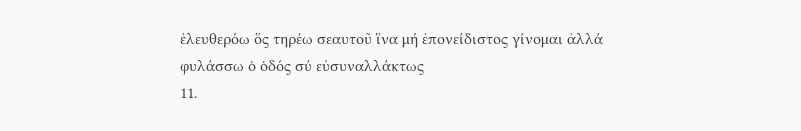ἐλευθερόω ὅς τηρέω σεαυτοῦ ἵνα μή ἐπονείδιστος γίνομαι ἀλλά φυλάσσω ὁ ὁδός σύ εὐσυναλλάκτως
11.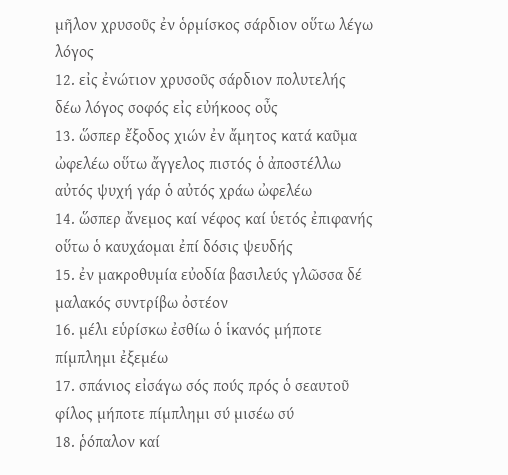μῆλον χρυσοῦς ἐν ὁρμίσκος σάρδιον οὕτω λέγω λόγος
12. εἰς ἐνώτιον χρυσοῦς σάρδιον πολυτελής δέω λόγος σοφός εἰς εὐήκοος οὖς
13. ὥσπερ ἔξοδος χιών ἐν ἄμητος κατά καῦμα ὠφελέω οὕτω ἄγγελος πιστός ὁ ἀποστέλλω αὐτός ψυχή γάρ ὁ αὐτός χράω ὠφελέω
14. ὥσπερ ἄνεμος καί νέφος καί ὑετός ἐπιφανής οὕτω ὁ καυχάομαι ἐπί δόσις ψευδής
15. ἐν μακροθυμία εὐοδία βασιλεύς γλῶσσα δέ μαλακός συντρίβω ὀστέον
16. μέλι εὑρίσκω ἐσθίω ὁ ἱκανός μήποτε πίμπλημι ἐξεμέω
17. σπάνιος εἰσάγω σός πούς πρός ὁ σεαυτοῦ φίλος μήποτε πίμπλημι σύ μισέω σύ
18. ῥόπαλον καί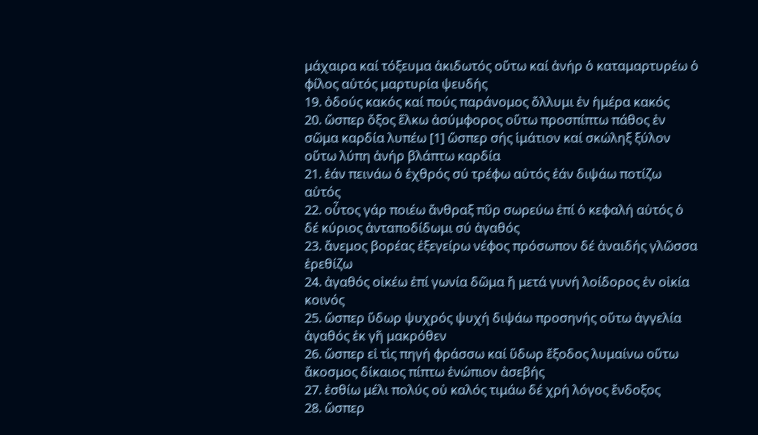μάχαιρα καί τόξευμα ἀκιδωτός οὕτω καί ἀνήρ ὁ καταμαρτυρέω ὁ φίλος αὐτός μαρτυρία ψευδής
19. ὀδούς κακός καί πούς παράνομος ὄλλυμι ἐν ἡμέρα κακός
20. ὥσπερ ὄξος ἕλκω ἀσύμφορος οὕτω προσπίπτω πάθος ἐν σῶμα καρδία λυπέω [1] ὥσπερ σής ἱμάτιον καί σκώληξ ξύλον οὕτω λύπη ἀνήρ βλάπτω καρδία
21. ἐάν πεινάω ὁ ἐχθρός σύ τρέφω αὐτός ἐάν διψάω ποτίζω αὐτός
22. οὗτος γάρ ποιέω ἄνθραξ πῦρ σωρεύω ἐπί ὁ κεφαλή αὐτός ὁ δέ κύριος ἀνταποδίδωμι σύ ἀγαθός
23. ἄνεμος βορέας ἐξεγείρω νέφος πρόσωπον δέ ἀναιδής γλῶσσα ἐρεθίζω
24. ἀγαθός οἰκέω ἐπί γωνία δῶμα ἤ μετά γυνή λοίδορος ἐν οἰκία κοινός
25. ὥσπερ ὕδωρ ψυχρός ψυχή διψάω προσηνής οὕτω ἀγγελία ἀγαθός ἐκ γῆ μακρόθεν
26. ὥσπερ εἰ τὶς πηγή φράσσω καί ὕδωρ ἔξοδος λυμαίνω οὕτω ἄκοσμος δίκαιος πίπτω ἐνώπιον ἀσεβής
27. ἐσθίω μέλι πολύς οὐ καλός τιμάω δέ χρή λόγος ἔνδοξος
28. ὥσπερ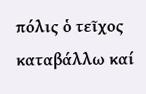πόλις ὁ τεῖχος καταβάλλω καί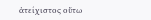ἀτείχιστος οὕτω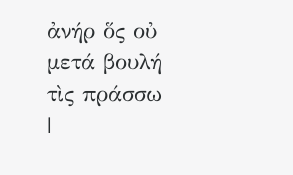ἀνήρ ὅς οὐ μετά βουλή τὶς πράσσω
|